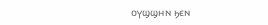ⲟⲩϣϣⲏⲛ ϧⲉⲛ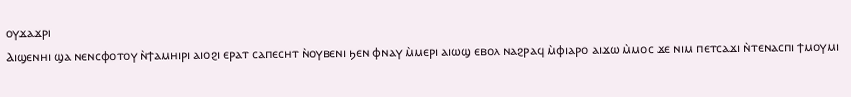ⲟⲩϫⲁϫⲣⲓ
Ⲁⲓϣⲉⲛⲏⲓ ϣⲁ ⲛⲉⲛⲥⲫⲟⲧⲟⲩ ⲛ̀ϯⲁⲙⲏⲓⲣⲓ ⲁⲓⲟϩⲓ ⲉⲣⲁⲧ ⲥⲁⲡⲉⲥⲏⲧ ⲛ̀ⲟⲩⲃⲉⲛⲓ ϧⲉⲛ ⲫⲛⲁⲩ ⲙ̀ⲙⲉⲣⲓ ⲁⲓⲱϣ ⲉⲃⲟⲗ ⲛⲁϩⲣⲁϥ ⲙ̀ⲫⲓⲁⲣⲟ ⲁⲓϫⲱ ⲙ̀ⲙⲟⲥ ϫⲉ ⲛⲓⲙ ⲡⲉⲧⲥⲁϫⲓ ⲛ̀ⲧⲉⲛⲁⲥⲡⲓ ϯⲙⲟⲩⲙⲓ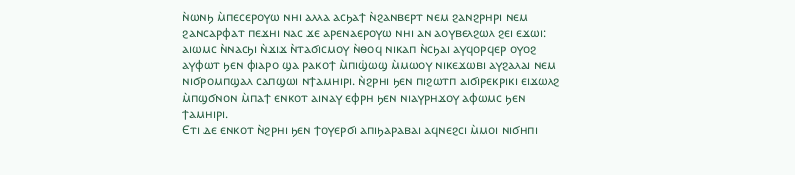ⲛ̀ⲱⲛϧ ⲙ̀ⲡⲉⲥⲉⲣⲟⲩⲱ ⲛⲏⲓ ⲁⲗⲗⲁ ⲁⲥϧⲁϯ ⲛ̀ϩⲁⲛⲃⲉⲣⲧ ⲛⲉⲙ ϩⲁⲛϩⲣⲏⲣⲓ ⲛⲉⲙ ϩⲁⲛⲥⲁⲣⲫⲁⲧ ⲡⲉϫⲏⲓ ⲛⲁⲥ ϫⲉ ⲁⲣⲉⲛⲁⲉⲣⲟⲩⲱ ⲛⲏⲓ ⲁⲛ ⲁⲟⲩⲃⲉⲗϩⲱⲗ ϩⲉⲓ ⲉϫⲱⲓ: ⲁⲓⲱⲙⲥ ⲛ̀ⲛⲁⲥϧⲓ ⲛ̀ϫⲓϫ ⲛ̀ⲧⲁϭⲓⲥⲙⲟⲩ ⲛ̀ⲑⲟϥ ⲛⲓⲕⲁⲡ ⲛ̀ⲥϧⲁⲓ ⲁⲩϥⲟⲣϥⲉⲣ ⲟⲩⲟϩ ⲁⲩⲫⲱⲧ ϧⲉⲛ ⲫⲓⲁⲣⲟ ϣⲁ ⲣⲁⲕⲟϯ ⲙ̀ⲡⲓϣ̇ⲱϣ ⲙ̀ⲙⲱⲟⲩ ⲛⲓⲕⲉϫⲱⲃⲓ ⲁⲩϩⲁⲗⲁⲓ ⲛⲉⲙ ⲛⲓϭⲣⲟⲙⲡϣⲁⲗ ⲥⲁⲡϣⲱⲓ ⲛϯⲁⲙⲏⲓⲣⲓ. ⲛ̀ϩⲣⲏⲓ ϧⲉⲛ ⲡⲓϩⲱⲧⲡ ⲁⲓϭⲓⲣⲉⲕⲣⲓⲕⲓ ⲉⲓϫⲱⲗϩ ⲙ̀ⲡϣϭⲛⲟⲛ ⲙ̀ⲡⲁϯ ⲉⲛⲕⲟⲧ ⲁⲓⲛⲁⲩ ⲉⲫⲣⲏ ϧⲉⲛ ⲛⲓⲁⲩⲣⲏϫⲟⲩ ⲁⲫⲱⲙⲥ ϧⲉⲛ ϯⲁⲙⲏⲓⲣⲓ.
Ⲉⲧⲓ ⲇⲉ ⲉⲛⲕⲟⲧ ⲛ̀ϩⲣⲏⲓ ϧⲉⲛ ϯⲟⲩⲉⲣϭⲓ ⲁⲡⲓϧⲁⲣⲁⲃⲁⲓ ⲁϥⲛⲉϩⲥⲓ ⲙ̀ⲙⲟⲓ ⲛⲓϭⲏⲡⲓ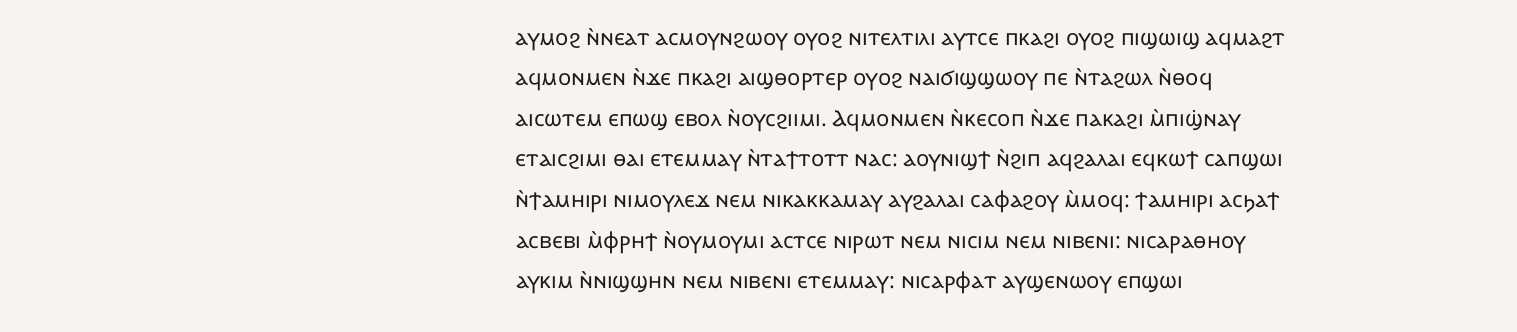ⲁⲩⲙⲟϩ ⲛ̀ⲛⲉⲁⲧ ⲁⲥⲙⲟⲩⲛϩⲱⲟⲩ ⲟⲩⲟϩ ⲛⲓⲧⲉⲗⲧⲓⲗⲓ ⲁⲩⲧⲥⲉ ⲡⲕⲁϩⲓ ⲟⲩⲟϩ ⲡⲓϣⲱⲓϣ ⲁϥⲙⲁϩⲧ ⲁϥⲙⲟⲛⲙⲉⲛ ⲛ̀ϫⲉ ⲡⲕⲁϩⲓ ⲁⲓϣⲑⲟⲣⲧⲉⲣ ⲟⲩⲟϩ ⲛⲁⲓϭⲓϣϣⲱⲟⲩ ⲡⲉ ⲛ̀ⲧⲁϩⲱⲗ ⲛ̀ⲑⲟϥ ⲁⲓⲥⲱⲧⲉⲙ ⲉⲡⲱϣ ⲉⲃⲟⲗ ⲛ̀ⲟⲩⲥϩⲓⲓⲙⲓ. Ⲁϥⲙⲟⲛⲙⲉⲛ ⲛ̀ⲕⲉⲥⲟⲡ ⲛ̀ϫⲉ ⲡⲁⲕⲁϩⲓ ⲙ̀ⲡⲓϣ̇ⲛⲁⲩ ⲉⲧⲁⲓⲥϩⲓⲙⲓ ⲑⲁⲓ ⲉⲧⲉⲙⲙⲁⲩ ⲛ̀ⲧⲁϯⲧⲟⲧⲧ ⲛⲁⲥ: ⲁⲟⲩⲛⲓϣϯ ⲛ̀ϩⲓⲡ ⲁϥϩⲁⲗⲁⲓ ⲉϥⲕⲱϯ ⲥⲁⲡϣⲱⲓ ⲛ̀ϯⲁⲙⲏⲓⲣⲓ ⲛⲓⲙⲟⲩⲗⲉϫ ⲛⲉⲙ ⲛⲓⲕⲁⲕⲕⲁⲙⲁⲩ ⲁⲩϩⲁⲗⲁⲓ ⲥⲁⲫⲁϩⲟⲩ ⲙ̀ⲙⲟϥ: ϯⲁⲙⲏⲓⲣⲓ ⲁⲥϧⲁϯ ⲁⲥⲃⲉⲃⲓ ⲙ̀ⲫⲣⲏϯ ⲛ̀ⲟⲩⲙⲟⲩⲙⲓ ⲁⲥⲧⲥⲉ ⲛⲓⲣⲱⲧ ⲛⲉⲙ ⲛⲓⲥⲓⲙ ⲛⲉⲙ ⲛⲓⲃⲉⲛⲓ: ⲛⲓⲥⲁⲣⲁⲑⲏⲟⲩ ⲁⲩⲕⲓⲙ ⲛ̀ⲛⲓϣϣⲏⲛ ⲛⲉⲙ ⲛⲓⲃⲉⲛⲓ ⲉⲧⲉⲙⲙⲁⲩ: ⲛⲓⲥⲁⲣⲫⲁⲧ ⲁⲩϣⲉⲛⲱⲟⲩ ⲉⲡϣⲱⲓ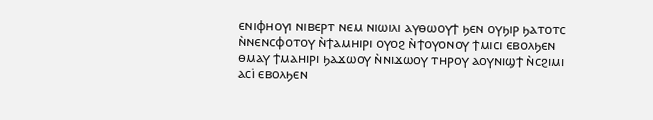ⲉⲛⲓⲫⲏⲟⲩⲓ ⲛⲓⲃⲉⲣⲧ ⲛⲉⲙ ⲛⲓⲱⲓⲗⲓ ⲁⲩⲑⲱⲟⲩϯ ϧⲉⲛ ⲟⲩϧⲓⲣ ϧⲁⲧⲟⲧⲥ ⲛ̀ⲛⲉⲛⲥⲫⲟⲧⲟⲩ ⲛ̀ϯⲁⲙⲏⲓⲣⲓ ⲟⲩⲟϩ ⲛ̀ϯⲟⲩⲟⲛⲟⲩ ϯⲙⲓⲥⲓ ⲉⲃⲟⲗϧⲉⲛ ⲑⲙⲁⲩ ϯⲙⲁⲏⲓⲣⲓ ϧⲁϫⲱⲟⲩ ⲛ̀ⲛⲓϫⲱⲟⲩ ⲧⲏⲣⲟⲩ ⲁⲟⲩⲛⲓϣϯ ⲛ̀ⲥϩⲓⲙⲓ ⲁⲥⲓ̇ ⲉⲃⲟⲗϧⲉⲛ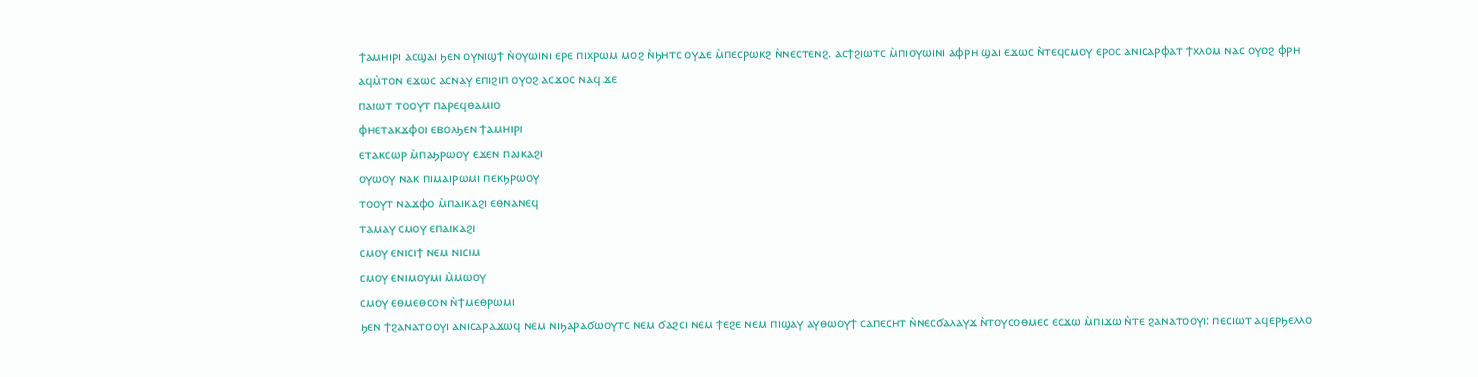ϯⲁⲙⲏⲓⲣⲓ ⲁⲥϣⲁⲓ ϧⲉⲛ ⲟⲩⲛⲓϣϯ ⲛ̀ⲟⲩⲱⲓⲛⲓ ⲉⲣⲉ ⲡⲓⲭⲣⲱⲙ ⲙⲟϩ ⲛ̀ϧⲏⲧⲥ ⲟⲩⲇⲉ ⲙ̀ⲡⲉⲥⲣⲱⲕϩ ⲛ̀ⲛⲉⲥⲧⲉⲛϩ. ⲁⲥϯϩⲓⲱⲧⲥ ⲙ̀ⲡⲓⲟⲩⲱⲓⲛⲓ ⲁⲫⲣⲏ ϣⲁⲓ ⲉϫⲱⲥ ⲛ̀ⲧⲉϥⲥⲙⲟⲩ ⲉⲣⲟⲥ ⲁⲛⲓⲥⲁⲣⲫⲁⲧ ϯⲭⲗⲟⲙ ⲛⲁⲥ ⲟⲩⲟϩ ⲫⲣⲏ ⲁϥⲙ̀ⲧⲟⲛ ⲉϫⲱⲥ ⲁⲥⲛⲁⲩ ⲉⲡⲓϩⲓⲡ ⲟⲩⲟϩ ⲁⲥϫⲟⲥ ⲛⲁϥ ϫⲉ
ⲡⲁⲓⲱⲧ ⲧⲟⲟⲩⲧ ⲡⲁⲣⲉϥⲑⲁⲙⲓⲟ
ⲫⲏⲉⲧⲁⲕϫⲫⲟⲓ ⲉⲃⲟⲗϧⲉⲛ ϯⲁⲙⲏⲓⲣⲓ
ⲉⲧⲁⲕⲥⲱⲣ ⲙ̀ⲡⲁϧⲣⲱⲟⲩ ⲉϫⲉⲛ ⲡⲁⲓⲕⲁϩⲓ
ⲟⲩⲱⲟⲩ ⲛⲁⲕ ⲡⲓⲙⲁⲓⲣⲱⲙⲓ ⲡⲉⲕϧⲣⲱⲟⲩ
ⲧⲟⲟⲩⲧ ⲛⲁϫⲫⲟ ⲙ̀ⲡⲁⲓⲕⲁϩⲓ ⲉⲑⲛⲁⲛⲉϥ
ⲧⲁⲙⲁⲩ ⲥⲙⲟⲩ ⲉⲡⲁⲓⲕⲁϩⲓ
ⲥⲙⲟⲩ ⲉⲛⲓⲥⲓϯ ⲛⲉⲙ ⲛⲓⲥⲓⲙ
ⲥⲙⲟⲩ ⲉⲛⲓⲙⲟⲩⲙⲓ ⲙ̀ⲙⲱⲟⲩ
ⲥⲙⲟⲩ ⲉⲑⲙⲉⲑⲥⲟⲛ ⲛ̀ϯⲙⲉⲑⲣⲱⲙⲓ
ϧⲉⲛ ϯϩⲁⲛⲁⲧⲟⲟⲩⲓ ⲁⲛⲓⲥⲁⲣⲁϫⲱϥ ⲛⲉⲙ ⲛⲓϧⲁⲣⲁϭⲱⲟⲩⲧⲥ ⲛⲉⲙ ϭⲁϩⲥⲓ ⲛⲉⲙ ϯⲉϩⲉ ⲛⲉⲙ ⲡⲓϣⲁⲩ ⲁⲩⲑⲱⲟⲩϯ ⲥⲁⲡⲉⲥⲏⲧ ⲛ̀ⲛⲉⲥϭⲁⲗⲁⲩϫ ⲛ̀ⲧⲟⲩⲥⲟⲑⲙⲉⲥ ⲉⲥϫⲱ ⲙ̀ⲡⲓϫⲱ ⲛ̀ⲧⲉ ϩⲁⲛⲁⲧⲟⲟⲩⲓ: ⲡⲉⲥⲓⲱⲧ ⲁϥⲉⲣϧⲉⲗⲗⲟ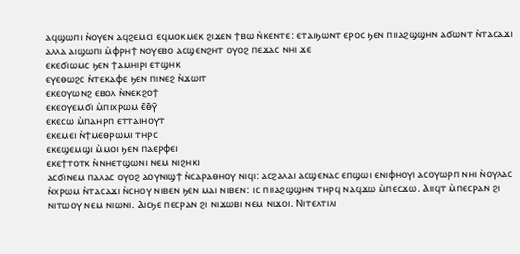ⲁϥϣⲱⲡⲓ ⲛ̀ⲟⲩⲉⲛ ⲁϥϩⲉⲙⲥⲓ ⲉϥⲙⲟⲕⲙⲉⲕ ϩⲓϫⲉⲛ ϯⲃⲱ ⲛ̀ⲕⲉⲛⲧⲉ: ⲉⲧⲁⲓϧⲱⲛⲧ ⲉⲣⲟⲥ ϧⲉⲛ ⲡⲓⲓⲁϩϣϣⲏⲛ ⲁϭⲱⲛⲧ ⲛ̀ⲧⲁⲥⲁϫⲓ ⲁⲗⲗⲁ ⲁⲓϣⲱⲡⲓ ⲙ̀ⲫⲣⲏϯ ⲛⲟⲩⲉⲃⲟ ⲁⲥϣⲉⲛϩⲏⲧ ⲟⲩⲟϩ ⲡⲉϫⲁⲥ ⲛⲏⲓ ϫⲉ
ⲉⲕⲉϭⲓⲱⲙⲥ ϧⲉⲛ ϯⲁⲙⲏⲓⲣⲓ ⲉⲧϣⲏⲕ
ⲉⲩⲉⲑⲱϩⲥ ⲛ̀ⲧⲉⲕⲁⲫⲉ ϧⲉⲛ ⲡⲓⲛⲉϩ ⲛ̀ϫⲱⲓⲧ
ⲉⲕⲉⲟⲩⲱⲛϩ ⲉⲃⲟⲗ ⲛ̀ⲛⲉⲕϩⲟϯ
ⲉⲕⲉⲟⲩⲉⲙϭⲓ ⲙ̀ⲡⲓⲭⲣⲱⲙ ⲉ̄ⲑ̄ⲩ̄
ⲉⲕⲉⲥⲱ ⲙ̀ⲡⲁⲏⲣⲡ ⲉⲧⲧⲁⲓⲏⲟⲩⲧ
ⲉⲕⲉⲙⲉⲓ ⲛ̀ϯⲙⲉⲑⲣⲱⲙⲓ ⲧⲏⲣⲥ
ⲉⲕⲉϣⲉⲙϣⲓ ⲙ̀ⲙⲟⲓ ϧⲉⲛ ⲡⲁⲉⲣⲫⲉⲓ
ⲉⲕⲉϯⲧⲟⲧⲕ ⲛ̀ⲛⲏⲉⲧϣⲱⲛⲓ ⲛⲉⲙ ⲛⲓϩⲏⲕⲓ
ⲁⲥϭⲓⲛⲉⲙ ⲡⲁⲗⲁⲥ ⲟⲩⲟϩ ⲁⲟⲩⲛⲓϣϯ ⲛ̀ⲥⲁⲣⲁⲑⲏⲟⲩ ⲛⲓϥⲓ: ⲁⲥϩⲁⲗⲁⲓ ⲁⲥϣⲉⲛⲁⲥ ⲉⲡϣⲱⲓ ⲉⲛⲓⲫⲏⲟⲩⲓ ⲁⲥⲟⲩⲱⲣⲡ ⲛⲏⲓ ⲛ̀ⲟⲩⲗⲁⲥ ⲛ̀ⲭⲣⲱⲙ ⲛ̀ⲧⲁⲥⲁϫⲓ ⲛ̀ⲥⲏⲟⲩ ⲛⲓⲃⲉⲛ ϧⲉⲛ ⲙⲁⲓ ⲛⲓⲃⲉⲛ: ⲓⲥ ⲡⲓⲓⲁϩϣϣⲏⲛ ⲧⲏⲣϥ ⲛⲁϥϫⲱ ⲙ̀ⲡⲉⲥϫⲱ. Ⲁⲓⲓϥⲧ ⲙ̀ⲡⲉⲥⲣⲁⲛ ϩⲓ ⲛⲓⲧⲱⲟⲩ ⲛⲉⲙ ⲛⲓⲱⲛⲓ. Ⲁⲓⲥϧⲉ ⲡⲉⲥⲣⲁⲛ ϩⲓ ⲛⲓϫⲱⲃⲓ ⲛⲉⲙ ⲛⲓϫⲟⲓ. Ⲛⲓⲧⲉⲗⲧⲓⲗⲓ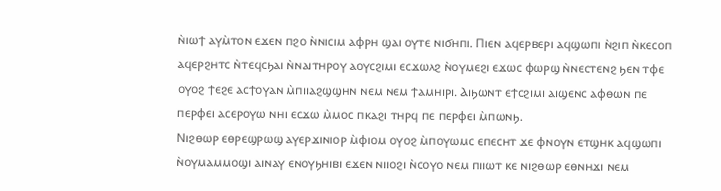ⲛ̀ⲓⲱϯ ⲁⲩⲙ̀ⲧⲟⲛ ⲉϫⲉⲛ ⲡϩⲟ ⲛ̀ⲛⲓⲥⲓⲙ ⲁⲫⲣⲏ ϣⲁⲓ ⲟⲩⲧⲉ ⲛⲓϭⲏⲡⲓ. Ⲡⲓⲉⲛ ⲁϥⲉⲣⲃⲉⲣⲓ ⲁϥϣⲱⲡⲓ ⲛ̀ϩⲓⲡ ⲛ̀ⲕⲉⲥⲟⲡ ⲁϥⲉⲣϩⲏⲧⲥ ⲛ̀ⲧⲉϥⲥϧⲁⲓ ⲛ̀ⲛⲁⲓⲧⲏⲣⲟⲩ ⲁⲟⲩⲥϩⲓⲙⲓ ⲉⲥϫⲱⲗϩ ⲛ̀ⲟⲩⲙⲉϩⲓ ⲉϫⲱⲥ ⲫⲱⲣϣ ⲛ̀ⲛⲉⲥⲧⲉⲛϩ ϧⲉⲛ ⲧⲫⲉ ⲟⲩⲟϩ ϯⲉϩⲉ ⲁⲥϯⲟⲩⲁⲛ ⲙ̀ⲡⲓⲓⲁϩϣϣⲏⲛ ⲛⲉⲙ ⲛⲉⲙ ϯⲁⲙⲏⲓⲣⲓ. Ⲁⲓϧⲱⲛⲧ ⲉϯⲥϩⲓⲙⲓ ⲁⲓϣⲉⲛⲥ ⲁⲫⲑⲱⲛ ⲡⲉ ⲡⲉⲣⲫⲉⲓ ⲁⲥⲉⲣⲟⲩⲱ ⲛⲏⲓ ⲉⲥϫⲱ ⲙ̀ⲙⲟⲥ ⲡⲕⲁϩⲓ ⲧⲏⲣϥ ⲡⲉ ⲡⲉⲣⲫⲉⲓ ⲙ̀ⲡⲱⲛϧ.
Ⲛⲓϩⲑⲱⲣ ⲉⲑⲣⲉϣⲣⲱϣ ⲁⲩⲉⲣϫⲓⲛⲓⲟⲣ ⲙ̀ⲫⲓⲟⲙ ⲟⲩⲟϩ ⲙ̀ⲡⲟⲩⲱⲙⲥ ⲉⲡⲉⲥⲏⲧ ϫⲉ ⲫⲛⲟⲩⲛ ⲉⲧϣⲏⲕ ⲁϥϣⲱⲡⲓ ⲛ̀ⲟⲩⲙⲁⲙⲙⲟϣⲓ ⲁⲓⲛⲁⲩ ⲉⲛⲟⲩϧⲏⲓⲃⲓ ⲉϫⲉⲛ ⲛⲓⲓⲟϩⲓ ⲛ̀ⲥⲟⲩⲟ ⲛⲉⲙ ⲡⲓⲓⲱⲧ ⲕⲉ ⲛⲓϩⲑⲱⲣ ⲉⲑⲛⲏϫⲓ ⲛⲉⲙ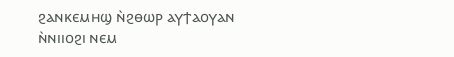ϩⲁⲛⲕⲉⲙⲏϣ ⲛ̀ϩⲑⲱⲣ ⲁⲩϯⲁⲟⲩⲁⲛ ⲛ̀ⲛⲓⲓⲟϩⲓ ⲛⲉⲙ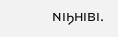ⲛⲓϧⲏⲓⲃⲓ.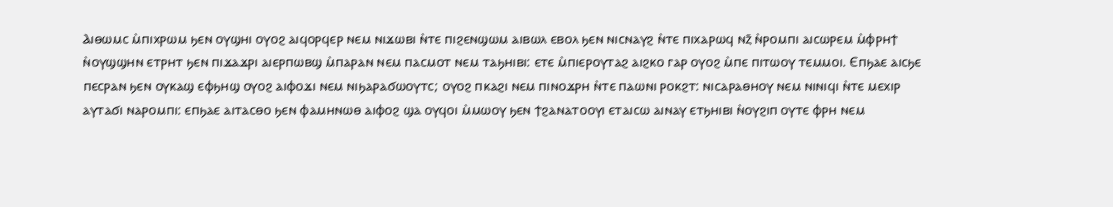Ⲁⲓⲑⲱⲙⲥ ⲙ̀ⲡⲓⲭⲣⲱⲙ ϧⲉⲛ ⲟⲩϣⲏⲓ ⲟⲩⲟϩ ⲁⲓϥⲟⲣϥⲉⲣ ⲛⲉⲙ ⲛⲓϫⲱⲃⲓ ⲛ̀ⲧⲉ ⲡⲓϩⲉⲛϣⲱⲙ ⲁⲓⲃⲱⲗ ⲉⲃⲟⲗ ϧⲉⲛ ⲛⲓⲥⲛⲁⲩϩ ⲛ̀ⲧⲉ ⲡⲓⲭⲁⲣⲱϥ ⲛⲍ̄ ⲛ̀ⲣⲟⲙⲡⲓ ⲁⲓⲥⲱⲣⲉⲙ ⲙ̀ⲫⲣⲏϯ ⲛ̀ⲟⲩϣϣⲏⲛ ⲉⲧⲣⲏⲧ ϧⲉⲛ ⲡⲓϫⲁϫⲣⲓ ⲁⲓⲉⲣⲡⲱⲃϣ ⲙ̀ⲡⲁⲣⲁⲛ ⲛⲉⲙ ⲡⲁⲥⲙⲟⲧ ⲛⲉⲙ ⲧⲁϧⲏⲓⲃⲓ: ⲉⲧⲉ ⲙ̀ⲡⲓⲉⲣⲟⲩⲧⲁϩ ⲁⲓϩⲕⲟ ⲅⲁⲣ ⲟⲩⲟϩ ⲙ̀ⲡⲉ ⲡⲓⲧⲱⲟⲩ ⲧⲉⲙⲙⲟⲓ. Ⲉⲡϧⲁⲉ ⲁⲓⲥϧⲉ ⲡⲉⲥⲣⲁⲛ ϧⲉⲛ ⲟⲩⲕⲁϣ ⲉⲫϧⲏϣ ⲟⲩⲟϩ ⲁⲓⲫⲟϫⲓ ⲛⲉⲙ ⲛⲓϧⲁⲣⲁϭⲱⲟⲩⲧⲥ; ⲟⲩⲟϩ ⲡⲕⲁϩⲓ ⲛⲉⲙ ⲡⲓⲛⲟϫⲣⲏ ⲛ̀ⲧⲉ ⲡⲁⲱⲛⲓ ⲣⲟⲕϩⲧ: ⲛⲓⲥⲁⲣⲁⲑⲏⲟⲩ ⲛⲉⲙ ⲛⲓⲛⲓϥⲓ ⲛ̀ⲧⲉ ⲙⲉⲭⲓⲣ ⲁⲩⲧⲁϭⲓ ⲛⲁⲣⲟⲙⲡⲓ: ⲉⲡϧⲁⲉ ⲁⲓⲧⲁⲥⲑⲟ ϧⲉⲛ ⲫⲁⲙⲏⲛⲱⲑ ⲁⲓⲫⲟϩ ϣⲁ ⲟⲩϥⲟⲓ ⲙ̀ⲙⲱⲟⲩ ϧⲉⲛ ϯϩⲁⲛⲁⲧⲟⲟⲩⲓ ⲉⲧⲁⲓⲥⲱ ⲁⲓⲛⲁⲩ ⲉⲧϧⲏⲓⲃⲓ ⲛ̀ⲟⲩϩⲓⲡ ⲟⲩⲧⲉ ⲫⲣⲏ ⲛⲉⲙ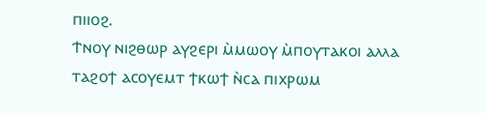ⲡⲓⲓⲟϩ.
Ϯⲛⲟⲩ ⲛⲓϩⲑⲱⲣ ⲁⲩϩⲉⲣⲓ ⲙ̀ⲙⲱⲟⲩ ⲙ̀ⲡⲟⲩⲧⲁⲕⲟⲓ ⲁⲗⲗⲁ ⲧⲁϩⲟϯ ⲁⲥⲟⲩⲉⲙⲧ ϯⲕⲱϯ ⲛ̀ⲥⲁ ⲡⲓⲭⲣⲱⲙ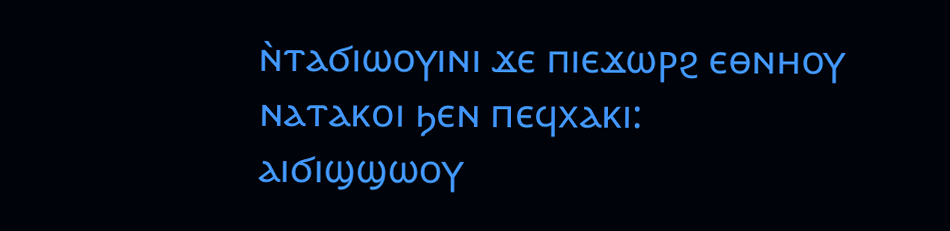ⲛ̀ⲧⲁϭⲓⲱⲟⲩⲓⲛⲓ ϫⲉ ⲡⲓⲉϫⲱⲣϩ ⲉⲑⲛⲏⲟⲩ ⲛⲁⲧⲁⲕⲟⲓ ϧⲉⲛ ⲡⲉϥⲭⲁⲕⲓ: ⲁⲓϭⲓϣϣⲱⲟⲩ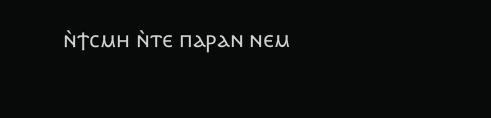ⲛ̀ϯⲥⲙⲏ ⲛ̀ⲧⲉ ⲡⲁⲣⲁⲛ ⲛⲉⲙ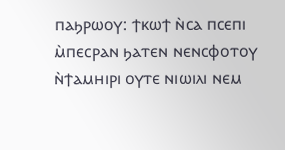ⲡⲁϧⲣⲱⲟⲩ: ϯⲕⲱϯ ⲛ̀ⲥⲁ ⲡⲥⲉⲡⲓ ⲙ̀ⲡⲉⲥⲣⲁⲛ ϧⲁⲧⲉⲛ ⲛⲉⲛⲥⲫⲟⲧⲟⲩ ⲛ̀ϯⲁⲙⲏⲓⲣⲓ ⲟⲩⲧⲉ ⲛⲓⲱⲓⲗⲓ ⲛⲉⲙ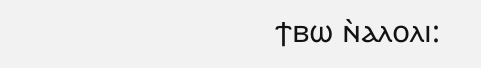ϯⲃⲱ ⲛ̀ⲁⲗⲟⲗⲓ: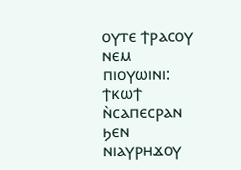ⲟⲩⲧⲉ ϯⲣⲁⲥⲟⲩ ⲛⲉⲙ ⲡⲓⲟⲩⲱⲓⲛⲓ: ϯⲕⲱϯ ⲛ̀ⲥⲁⲡⲉⲥⲣⲁⲛ ϧⲉⲛ ⲛⲓⲁⲩⲣⲏϫⲟⲩ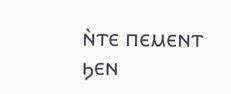ⲛ̀ⲧⲉ ⲡⲉⲙⲉⲛⲧ ϧⲉⲛ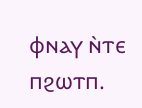ⲫⲛⲁⲩ ⲛ̀ⲧⲉ ⲡϩⲱⲧⲡ.